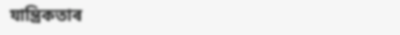যান্ত্ৰিকতাৰ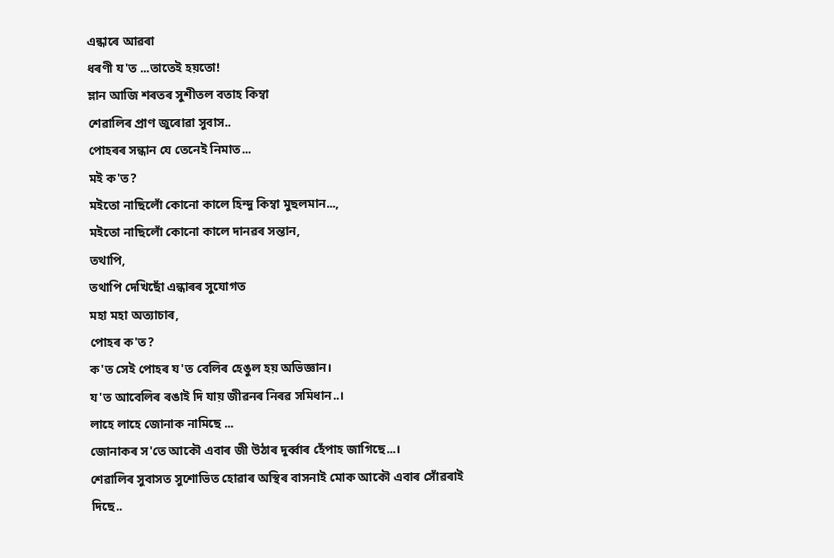এন্ধাৰে আৱৰা
ধৰণী য'ত ...তাতেই হয়তো!
ম্লান আজি শৰতৰ সুশীতল বতাহ কিম্বা
শেৱালিৰ প্ৰাণ জুৰোৱা সুবাস..
পোহৰৰ সন্ধান যে তেনেই নিমাত...
মই ক'ত?
মইতো নাছিলোঁ কোনো কালে হিন্দু কিম্বা মুছলমান...,
মইতো নাছিলোঁ কোনো কালে দানৱৰ সন্তান,
তথাপি,
তথাপি দেখিছোঁ এন্ধাৰৰ সুযোগত
মহা মহা অত্যাচাৰ,
পোহৰ ক'ত?
ক'ত সেই পোহৰ য'ত বেলিৰ হেঙুল হয় অভিজ্ঞান।
য'ত আবেলিৰ ৰঙাই দি যায় জীৱনৰ নিৰৱ সমিধান..।
লাহে লাহে জোনাক নামিছে ...
জোনাকৰ স'তে আকৌ এবাৰ জী উঠাৰ দুৰ্ব্বাৰ হেঁপাহ জাগিছে...।
শেৱালিৰ সুবাসত সুশোভিত হোৱাৰ অস্থিৰ বাসনাই মোক আকৌ এবাৰ সোঁৱৰাই দিছে..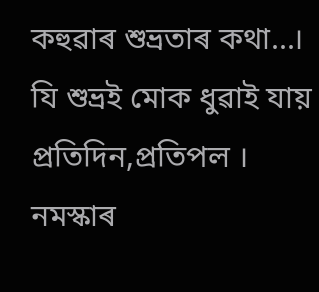কহুৱাৰ শুভ্ৰতাৰ কথা...।
যি শুভ্ৰই মোক ধুৱাই যায় প্ৰতিদিন,প্ৰতিপল ।
নমস্কাৰ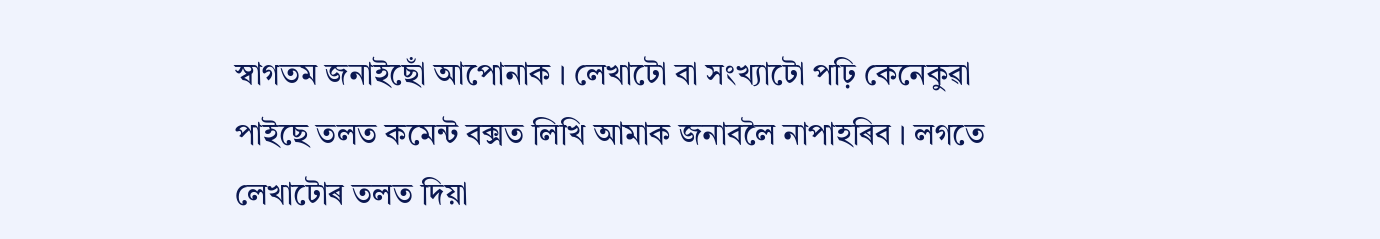স্বাগতম জনাইছোঁ আপোনাক । লেখাটো বা সংখ্যাটো পঢ়ি কেনেকুৱা পাইছে তলত কমেন্ট বক্সত লিখি আমাক জনাবলৈ নাপাহৰিব । লগতে লেখাটোৰ তলত দিয়া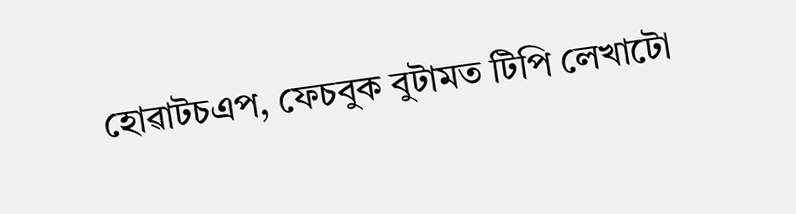হোৱাটচএপ, ফেচবুক বুটামত টিপি লেখাটো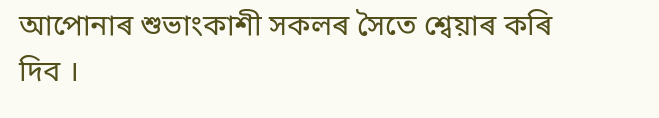আপোনাৰ শুভাংকাশী সকলৰ সৈতে শ্বেয়াৰ কৰি দিব ।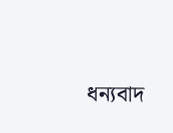ধন্যবাদ